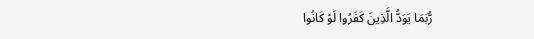رُّبَمَا يَوَدُّ الَّذِينَ كَفَرُوا لَوْ كَانُوا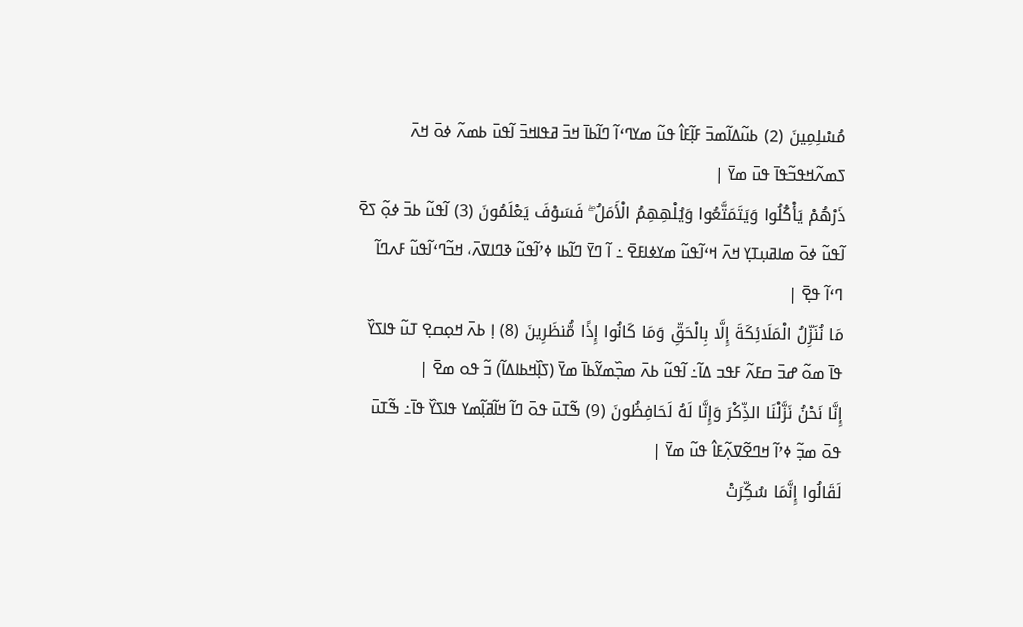مُسْلِمِينَ (2) ߕߎ߬ߡߊ߬ߘߏ߫ ߓߊ߲߬ߓߊ߮ ߟߎ߬ ߘߌߣߵߊ߬ ߣߊ߬ߕߊ߫ ߞߏ߫ ߥߟߊߞߏ߫ ߊ߬ߟߎ߫ ߕߘߍ߬ ߦߋ߫ ߞߍ߫ ߖߘߍ߬ߞߟߏ߬ߟߊ߫ ߟߎ߫ ߘߌ߫ |
ذَرْهُمْ يَأْكُلُوا وَيَتَمَتَّعُوا وَيُلْهِهِمُ الْأَمَلُ ۖ فَسَوْفَ يَعْلَمُونَ (3) ߊ߬ߟߎ߬ ߕߏ߫ ߦߋ߲߬ ߖߐ߫ ߊ߬ߟߎ߬ ߦߋ߫ ߘߊߥߎ߲ߠߌ߲ ߞߍ߫ ߞߵߊ߬ߟߎ߬ ߘߌߦߊߓߐ߫ ߸ ߊ߬ ߣߌ߫ ߣߊ߬ߕߊ ߦߴߊ߬ߟߎ߬ ߢߣߊߜߍ߫، ߞߏ߬ߣߵߊ߬ߟߎ߬ ߓߍߣߊ߬ ߣߵߊ߬ ߟߐ߲߫ |
مَا نُنَزِّلُ الْمَلَائِكَةَ إِلَّا بِالْحَقِّ وَمَا كَانُوا إِذًا مُّنظَرِينَ (8) ߊ߲ ߕߍ߫ ߞߋ߲ߛߐ߲ ߠߎ߬ ߟߊߖߌ߰ ߟߊ߫ ߘߋ߬ ߝߏ߫ ߛߓߍ߬ ߓߟߏ ߡߊ߬߸ ߊ߬ߟߎ߬ ߕߍ߫ ߘߏ߲߰ߘߌ߬ߕߊ߫ ߘߌ߫ (ߖߊ߲߰ߞߕߊߡߊ߬) ߏ߬ ߟߋ ߘߐ߫ |
إِنَّا نَحْنُ نَزَّلْنَا الذِّكْرَ وَإِنَّا لَهُ لَحَافِظُونَ (9) ߒ߬ߠߎ߫ ߟߋ߫ ߣߊ߬ ߞߊ߬ߥߊ߲߬ߘߌ ߟߊߖߌ߰ ߟߊ߫߸ ߒ߬ߠߎ߫ ߟߋ߫ ߘߏ߲߬ ߦߴߊ߬ ߞߣߐ߬ߜߍ߲߬ߓߊ߮ ߟߎ߬ ߘߌ߫ |
لَقَالُوا إِنَّمَا سُكِّرَتْ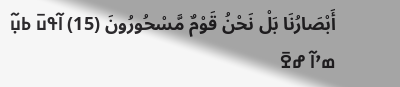أَبْصَارُنَا بَلْ نَحْنُ قَوْمٌ مَّسْحُورُونَ (15) ߊ߬ߟߎ߫ ߕߎ߲߬ ߘߴߊ߬ ߝߐ߫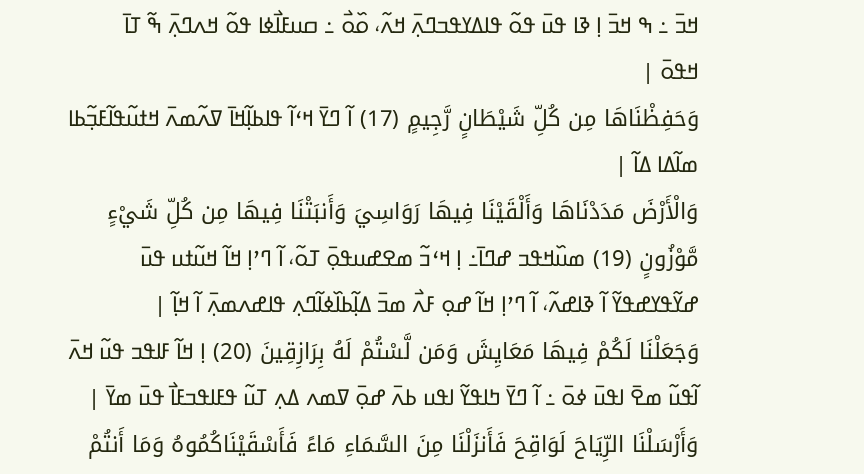ߞߏ߫ ߸ ߒ ߞߏ߫ ߊ߲ ߢߊ ߟߎ߫ ߟߋ߬ ߟߊߡߌߟߏߣߍ߲߫ ߞߍ߬، ߋ߰ߋ߯ ߸ ߛߎߓߊ߯ߦߊ ߟߋ߬ ߞߍߣߍ߲߫ ߒ߬ ߠߊ߫ ߞߟߋ߫ |
وَحَفِظْنَاهَا مِن كُلِّ شَيْطَانٍ رَّجِيمٍ (17) ߊ߬ ߣߌ߫ ߞߵߊ߬ ߟߊߕߊ߲߬ߞߊ߫ ߜߍ߬ߘߍ߫ ߞߙߎ߬ߟߊ߬ߓߏ߲߬ߕߊ ߘߊ߬ߡߊ ߡߊ߬ |
وَالْأَرْضَ مَدَدْنَاهَا وَأَلْقَيْنَا فِيهَا رَوَاسِيَ وَأَنبَتْنَا فِيهَا مِن كُلِّ شَيْءٍ مَّوْزُونٍ (19) ߘߎ߰ߞߟߏ ߝߣߊ߫߸ ߊ߲ ߞߵߏ߬ ߘߐߝߎߟߋ߲߫ ߠߋ߬، ߊ߬ ߣߴߊ߲ ߞߊ߬ ߞߎ߬ߙߎ ߟߎ߫ ߝߌ߬ߟߌߝߟߌ߬ ߊ߬ ߢߊߝߍ߬، ߊ߬ ߣߴߊ߲ ߞߊ߬ ߝߋ߲ ߓߍ߯ ߘߏ߫ ߡߊ߲߬ߕߊ߰ߦߊ߬ߣߍ߲ ߟߊߝߍߘߍ߲߫ ߊ߬ ߞߊ߲߬ |
وَجَعَلْنَا لَكُمْ فِيهَا مَعَايِشَ وَمَن لَّسْتُمْ لَهُ بِرَازِقِينَ (20) ߊ߲ ߞߊ߬ ߓߊߟߏ ߟߎ߬ ߞߍ߫ ߊ߬ߟߎ߬ ߘߐ߫ ߊߟߎ߫ ߦߋ߫ ߸ ߊ߬ ߣߌ߫ ߤߊߟߌ߬ ߊߟߎ ߕߍ߫ ߝߋ߲߫ ߜߘߍ ߡߍ߲ ߠߎ߬ ߟߓߊߟߏߓߊ߯ ߟߎ߫ ߘߌ߫ |
وَأَرْسَلْنَا الرِّيَاحَ لَوَاقِحَ فَأَنزَلْنَا مِنَ السَّمَاءِ مَاءً فَأَسْقَيْنَاكُمُوهُ وَمَا أَنتُمْ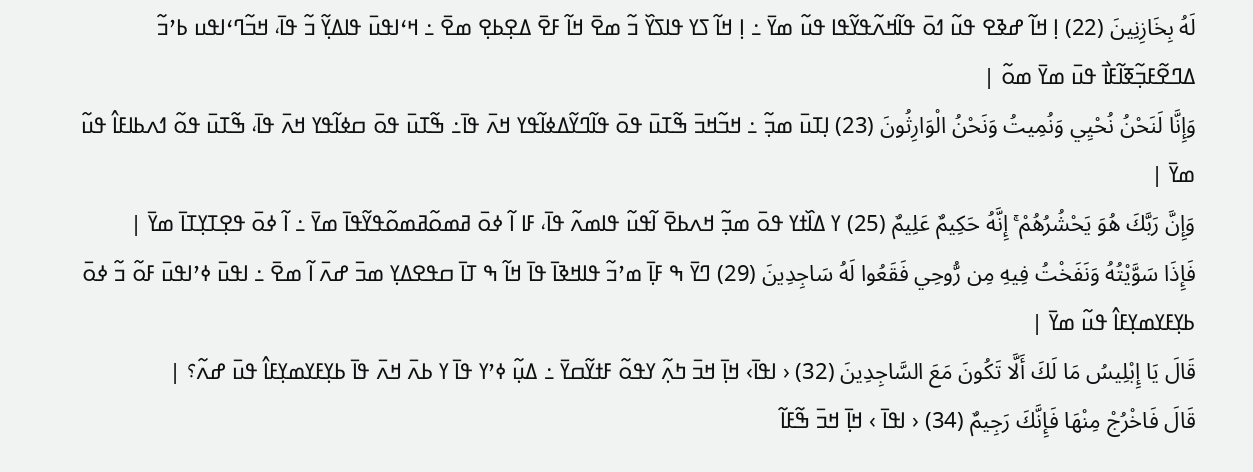لَهُ بِخَازِنِينَ (22) ߊ߲ ߞߊ߬ ߝߢߐ ߟߎ߬ ߗߋ߫ ߟߊ߬ߞߍ߬ߟߌ߬ߟߊ ߟߎ߬ ߘߌ߫ ߸ ߊ߲ ߞߊ߬ ߖߌ ߟߊߖߌ߰ ߏ߬ ߘߐ߫ ߞߊ߬ ߓߐ߫ ߡߐ߲ߕߐ߲ ߘߐ߫ ߸ ߞߵߊߟߎ߫ ߟߊߡߌ߲߬ ߏ߬ ߟߊ߫، ߞߏ߬ߣߵߊߟߎ ߕߴߏ߬ ߡߣߐ߬ߓߏ߲߬ߧߊ߬ߓߊ߯ ߟߎ߫ ߘߌ߫ ߘߋ߬ |
وَإِنَّا لَنَحْنُ نُحْيِي وَنُمِيتُ وَنَحْنُ الْوَارِثُونَ (23) ߊ߲ߠߎ߫ ߘߏ߲߬ ߸ ߞߏ߬ߞߏ߫ ߒ߬ߠߎ߫ ߟߋ߫ ߟߊ߬ߣߌ߬ߡߦߊ߬ߟߌ ߞߍ߫ ߟߊ߫߸ ߒ߬ߠߎ߫ ߟߋ߫ ߛߦߊ߬ߟߌ ߞߍ߫ ߟߊ߫، ߒ߬ߠߎ߫ ߟߋ߬ ߗߍߕߊߓߊ߮ ߟߎ߬ ߘߌ߫ |
وَإِنَّ رَبَّكَ هُوَ يَحْشُرُهُمْ ۚ إِنَّهُ حَكِيمٌ عَلِيمٌ (25) ߌ ߡߊ߰ߙߌ ߟߋ߫ ߘߏ߲߬ ߞߍߕߐ߫ ߊ߬ߟߎ߬ ߟߊߘߍ߬ ߟߊ߫، ߓߊ ߊ߬ ߦߋ߫ ߥߘߋ߬ߥߘߋ߬ߟߌ߬ߟߊ߫ ߘߌ߫ ߸ ߊ߬ ߦߋ߫ ߟߐ߲ߠߌ߲ߠߊ߫ ߘߌ߫ |
فَإِذَا سَوَّيْتُهُ وَنَفَخْتُ فِيهِ مِن رُّوحِي فَقَعُوا لَهُ سَاجِدِينَ (29) ߣߌ߫ ߒ ߓߊ߲߫ ߘߴߏ߬ ߟߊߞߢߊ߫ ߟߊ߫ ߞߊ߬ ߒ ߠߊ߫ ߛߟߐߡߌ߲ ߘߏ߫ ߝߍ߫ ߊ߬ ߘߐ߫ ߸ ߊߟߎ߫ ߦߴߊߟߎ߫ ߓߋ߬ ߏ߬ ߦߋ߫ ߕߌ߲ߓߌߘߌ߲ߓߊ߮ ߟߎ߬ ߘߌ߫ |
قَالَ يَا إِبْلِيسُ مَا لَكَ أَلَّا تَكُونَ مَعَ السَّاجِدِينَ (32) ‹ ߊߟߊ߫› ߞߊ߲߫ ߞߏ߫ ߤߍ߲߬ ߌߟߋ߬ ߓߙߌ߬ߛߌ߫ ߸ ߡߎ߲߬ ߦߴߌ ߟߊ߫ ߌ ߕߍ߫ ߞߍ߫ ߟߊ߫ ߕߌ߲ߓߌߘߌ߲ߓߊ߮ ߟߎ߫ ߝߍ߬؟ |
قَالَ فَاخْرُجْ مِنْهَا فَإِنَّكَ رَجِيمٌ (34) ‹ ߊߟߊ߫ › ߞߊ߲߫ ߞߏ߫ ߒ߬ߓߊ߬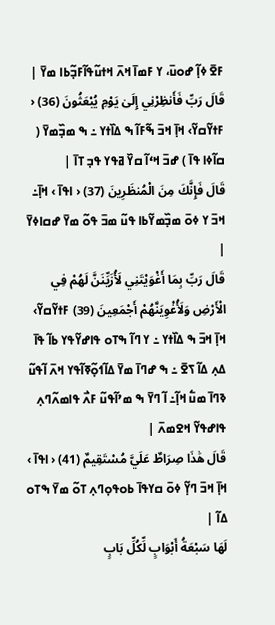ߓߐ߫ ߦߊ߲߬ ߝߋߎ߫، ߌ ߓߘߊ߫ ߞߍ߫ ߞߙߎ߬ߟߊ߬ߓߏ߲߬ߕߊ ߘߌ߫ |
قَالَ رَبِّ فَأَنظِرْنِي إِلَىٰ يَوْمِ يُبْعَثُونَ (36) ‹ ߓߙߌ߬ߛߌ߬› ߞߊ߲߫ ߞߏ߫ ߒ߬ߓߊ߬ ߒ ߡߊ߰ߙߌ ߸ ߒ ߘߏ߲߰ߘߌ߫ ( ߛߊ߬ߦߊ ߟߊ߫ ) ߝߏ߫ ߞߵߊ߬ ߛߌ߰ ߥߟߌ ߟߏ߲ ߠߊ߫ |
قَالَ فَإِنَّكَ مِنَ الْمُنظَرِينَ (37) ‹ ߊߟߊ߫ › ߞߊ߲߫߸ ߞߏ߫ ߌ ߦߋ߫ ߘߏ߲߰ߘߌ߬ߕߊ ߟߎ߬ ߘߏ߫ ߟߋ߬ ߘߌ߫ ߝߛߊߦߌ߫ |
قَالَ رَبِّ بِمَا أَغْوَيْتَنِي لَأُزَيِّنَنَّ لَهُمْ فِي الْأَرْضِ وَلَأُغْوِيَنَّهُمْ أَجْمَعِينَ (39) ߓߙߌ߬ߛߌ߬› ߞߊ߲߫ ߞߏ߫ ߒ ߡߊ߰ߙߌ ߸ ߌ ߣߊ߬ ߒߠߋ ߟߊߝߌ߬ߟߌ ߕߊ߬ ߟߊ߫ ߡߍ߲ ߡߊ߬ ߖߐ߫ ߸ ߒ ߝߣߊ߫ ߘߌ߫ ߡߊ߬ߗߋ߲߬ߧߊ߬ߟߌ ߞߍ߫ ߊ߬ߟߎ߬ ߢߣߊ߫ ߘߎ߱ ߞߊ߲߬߸ ߊ߬ ߣߌ߫ ߒ ߘߴߊ߬ߟߎ߬ ߓߍ߯ ߟߊߘߍ߬ߣߍ߲ ߟߊߝߟߌ߬ ߞߐߘߍ߫ |
قَالَ هَٰذَا صِرَاطٌ عَلَيَّ مُسْتَقِيمٌ (41) ‹ ߊߟߊ߫ › ߞߊ߲߫ ߞߏ߫ ߣߌ߲߬ ߦߋ߫ ߛߌߟߊ߫ ߕߋߟߋ߲ߣߍ߲ ߠߋ߬ ߘߌ߫ ߒߠߋ ߡߊ߬ |
لَهَا سَبْعَةُ أَبْوَابٍ لِّكُلِّ بَابٍ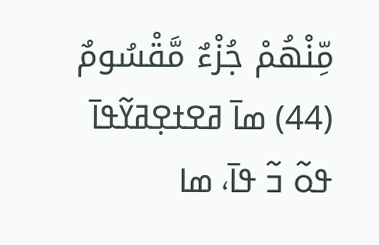مِّنْهُمْ جُزْءٌ مَّقْسُومٌ (44) ߘߊ߫ ߥߐߙߐ߲ߥߌ߬ߟߊ߫ ߟߋ߬ ߏ߬ ߟߊ߫، ߘߊ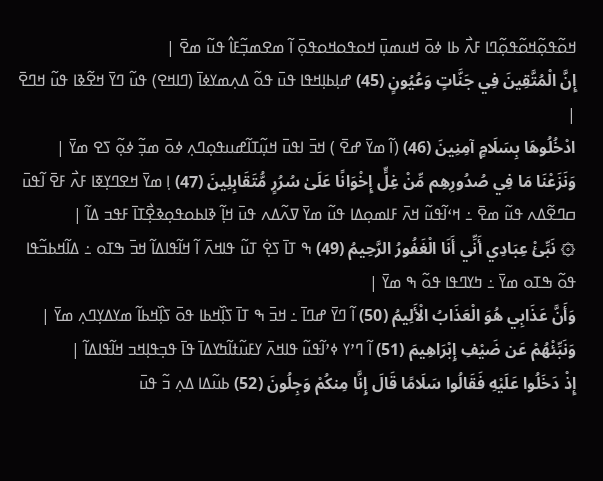ߞߋ߬ߟߋ߲߬ߞߋ߬ߟߋ߲߬ߣߊ ߓߍ߯ ߕߊ ߦߋ߫ ߞߎߘߎ߲߫ ߞߋߟߋߞߋߟߋ߲߫ ߊ߬ ߘߐߘߏ߲߬ߓߊ߮ ߟߎ߬ ߘߐ߫ |
إِنَّ الْمُتَّقِينَ فِي جَنَّاتٍ وَعُيُونٍ (45) ߝߊ߲ߕߊ߲ߞߟߊ ߟߎ߫ ߟߋ߬ ߡߍ߲ߘߌߦߊ߫ (ߣߊߞߐ) ߟߎ߬ ߣߌ߫ ߞߐ߬ߢߊ ߟߎ߬ ߞߣߐ߫ |
ادْخُلُوهَا بِسَلَامٍ آمِنِينَ (46) (ߊ߬ ߘߌ߫ ߝߐ߫ ) ߞߏ߫ ߊߟߎ߫ ߞߎ߲߬ߠߊ߬ߝߎߟߋ߲ߣߍ߲ ߦߋ߫ ߘߏ߲߬ ߦߋ߲߬ ߖߐ ߘߌ߫ |
وَنَزَعْنَا مَا فِي صُدُورِهِم مِّنْ غِلٍّ إِخْوَانًا عَلَىٰ سُرُرٍ مُّتَقَابِلِينَ (47) ߊ߲ ߘߌ߫ ߞߐߣߌ߲ߧߊ ߓߍ߯ ߓߐ߫ ߊ߬ߟߎ߫ ߛߣߐ߬ߡߍ ߟߎ߬ ߘߐ߫ ߸ ߞߵߊ߬ߟߎ߬ ߞߍ߫ ߓߊߘߋ߲ߡߊ ߟߎ߬ ߘߌ߫ ߜߍ߬ߡߍ ߟߎ߫ ߞߊ߲߬ ߢߊߕߋߟߋ߲ߢߐ߲߯ߠߊ߫ ߓߟߏ ߡߊ߬ |
۞ نَبِّئْ عِبَادِي أَنِّي أَنَا الْغَفُورُ الرَّحِيمُ (49) ߒ ߠߊ߫ ߖߐ߲߭ ߠߎ߬ ߟߊߞߍ߫ ߊ߬ ߞߊ߬ߟߊߡߊ߬ ߞߏ߫ ߒߠߋ ߸ ߡߊ߬ߞߕߏ߬ߟߊ ߟߋ߬ ߒߠߋ ߘߌ߫ ߸ ߤߌߣߟߊ ߟߋ߬ ߒ ߘߌ߫ |
وَأَنَّ عَذَابِي هُوَ الْعَذَابُ الْأَلِيمُ (50) ߊ߬ ߣߌ߫ ߝߣߊ߫ ߸ ߞߏ߫ ߒ ߠߊ߫ ߖߊ߲߰ߞߕߊ ߟߋ߫ ߖߊ߲߰ߞߕߊ߬ ߘߌߡߌ߲ߣߍ߲ ߘߌ߫ |
وَنَبِّئْهُمْ عَن ضَيْفِ إِبْرَاهِيمَ (51) ߊ߬ ߣߴߌ ߦߴߊ߬ߟߎ߬ ߟߊߞߍ߫ ߌߓߎ߬ߙߊ߬ߤߌߡߊ߫ ߟߊ߫ ߟߏ߲ߟߊ߲ߞߏ ߞߊ߬ߟߊߡߊ߬ |
إِذْ دَخَلُوا عَلَيْهِ فَقَالُوا سَلَامًا قَالَ إِنَّا مِنكُمْ وَجِلُونَ (52) ߕߎ߬ߡߊ ߡߍ߲ ߏ߬ ߟߎ߫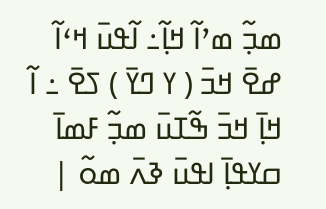ߘߏ߲߬ ߘߴߊ߬ ߞߊ߲߬߸ ߊ߬ߟߎ߫ ߞߵߊ߬ ߝߐ߫ ߞߏ߫ ( ߌ ߣߌ߫ ) ߖߐ߫ ߸ ߊ߬ ߞߊ߲߫ ߞߏ߫ ߒ߬ߠߎ߫ ߘߏ߲߬ ߓߘߊ߫ ߛߌߟߊ߲߫ ߊߟߎ߫ ߢߍ߫ ߘߋ߬ |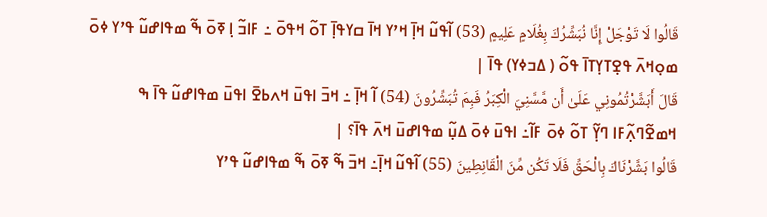قَالُوا لَا تَوْجَلْ إِنَّا نُبَشِّرُكَ بِغُلَامٍ عَلِيمٍ (53) ߊ߬ߟߎ߬ ߞߊ߲߫ ߞߴߌ ߞߊ߫ ߛߌߟߊ߲߫ ߠߋ߬ ߞߟߋ߫ ߸ ߓߊߏ߬ ߊ߲ ߧߋ߫ ߒ߬ ߘߟߊߝߎ߬ ߟߴߌ ߦߋ߫ ߘߋ߲ߞߍ߫ ߟߐ߲ߠߌ߲ߠߊ߫ ߟߋ߬ ( ߡߏߦߌ) ߟߊ߫ |
قَالَ أَبَشَّرْتُمُونِي عَلَىٰ أَن مَّسَّنِيَ الْكِبَرُ فَبِمَ تُبَشِّرُونَ (54) ߊ߬ ߞߊ߲߫ ߸ ߞߏ߫ ߊߟߎ߫ ߞߍߕߐ߫ ߊߟߎ߫ ߘߟߊߝߎ߬ ߟߊ߫ ߒ ߞߘߐ߬ߣߍ߲߬ߓߊ ߣߌ߲߬ ߠߋ߬ ߦߋ߫ ߓߊ߬߸ ߊߟߎ߫ ߦߋ߫ ߡߎ߲߬ ߘߟߊߝߎ߫ ߞߍ߫ ߟߊ߫؟ |
قَالُوا بَشَّرْنَاكَ بِالْحَقِّ فَلَا تَكُن مِّنَ الْقَانِطِينَ (55) ߊ߬ߟߎ߬ ߞߊ߲߫߸ ߞߏ߫ ߒ߬ ߧߋ߫ ߒ߬ ߘߟߊߝߎ߬ ߟߴߌ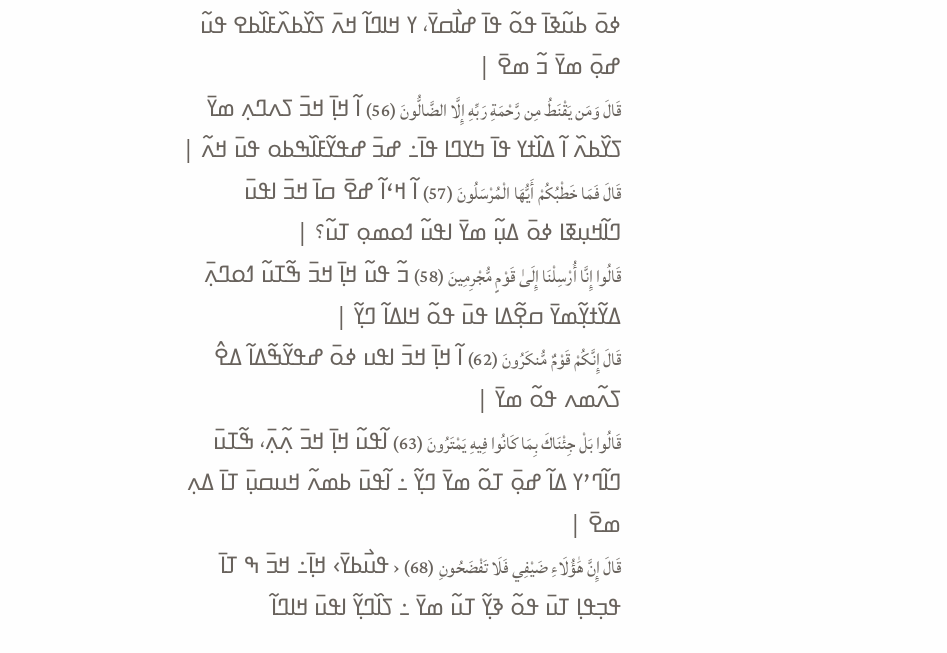ߦߋ߫ ߕߎ߬ߢߊ߫ ߟߋ߬ ߟߊ߫ ߝߊ߯ߛߌ߫، ߌ ߞߊߣߊ߬ ߞߍ߫ ߖߌ߰ߕߍ߰ߓߊ߰ߕߐ ߟߎ߬ ߝߋ߲߫ ߘߌ߫ ߏ߬ ߘߐ߫ |
قَالَ وَمَن يَقْنَطُ مِن رَّحْمَةِ رَبِّهِ إِلَّا الضَّالُّونَ (56) ߊ߬ ߞߊ߲߫ ߞߏ߫ ߖߍߣߍ߲ ߘߌ߫ ߖߌ߰ߕߍ߰ ߊ߬ ߡߊ߰ߙߌ ߟߊ߫ ߤߌߣߊ ߟߊ߫߸ ߝߏ߫ ߝߟߌ߬ߓߊ߰ߒߕߋ ߟߎ߫ ߞߍ߬ |
قَالَ فَمَا خَطْبُكُمْ أَيُّهَا الْمُرْسَلُونَ (57) ߊ߬ ߞߵߊ߬ ߝߐ߫ ߛߊ߫ ߞߏ߫ ߊߟߎ߫ ߣߊ߬ߞߎ߲ߧߊ ߦߋ߫ ߡߎ߲߬ ߘߌ߫ ߊߟߎ߬ ߗߋߘߋ߲ ߠߎ߬؟ |
قَالُوا إِنَّا أُرْسِلْنَا إِلَىٰ قَوْمٍ مُّجْرِمِينَ (58) ߏ߬ ߟߎ߬ ߞߊ߲߫ ߞߏ߫ ߒ߬ߠߎ߬ ߗߋߣߍ߲߫ ߡߌ߬ߙߌ߲߬ߘߌ߫ ߛߐ߲߬ߡߊ ߟߎ߫ ߟߋ߬ ߞߊߡߊ߬ ߣߌ߲߬ |
قَالَ إِنَّكُمْ قَوْمٌ مُّنكَرُونَ (62) ߊ߬ ߞߊ߲߫ ߞߏ߫ ߊߟߎ ߦߋ߫ ߝߟߌ߬ߒ߬ߡߊ߬ ߡߐ߮ ߖߍ߬ߘߍ ߟߋ߬ ߘߌ߫ |
قَالُوا بَلْ جِئْنَاكَ بِمَا كَانُوا فِيهِ يَمْتَرُونَ (63) ߊ߬ߟߎ߬ ߞߊ߲߫ ߞߏ߫ ߍ߲߬ߍ߲߫، ߒ߬ߠߎ߫ ߣߊ߬ߣߴߌ ߡߊ߬ ߝߋ߲߫ ߠߋ߬ ߘߌ߫ ߣߌ߲߬ ߸ ߊ߬ߟߎ߫ ߕߘߍ߬ ߞߎߛߎ߲߫ ߠߊ߫ ߡߍ߲ ߘߐ߫ |
قَالَ إِنَّ هَٰؤُلَاءِ ضَيْفِي فَلَا تَفْضَحُونِ (68) ‹ ߟߎ߯ߕߌ߫› ߞߊ߲߫߸ ߞߏ߫ ߒ ߠߊ߫ ߟߏ߲ߟߊ߲ ߠߎ߫ ߟߋ߬ ߢߌ߲߬ ߠߎ߬ ߘߌ߫ ߸ ߖߊ߰ߣߌ߲߬ ߊߟߎ߫ ߞߊߣߊ߬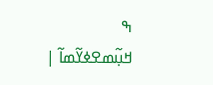ߒ ߞߎ߲߬ߘߐߦߌ߬ߘߊ߬ |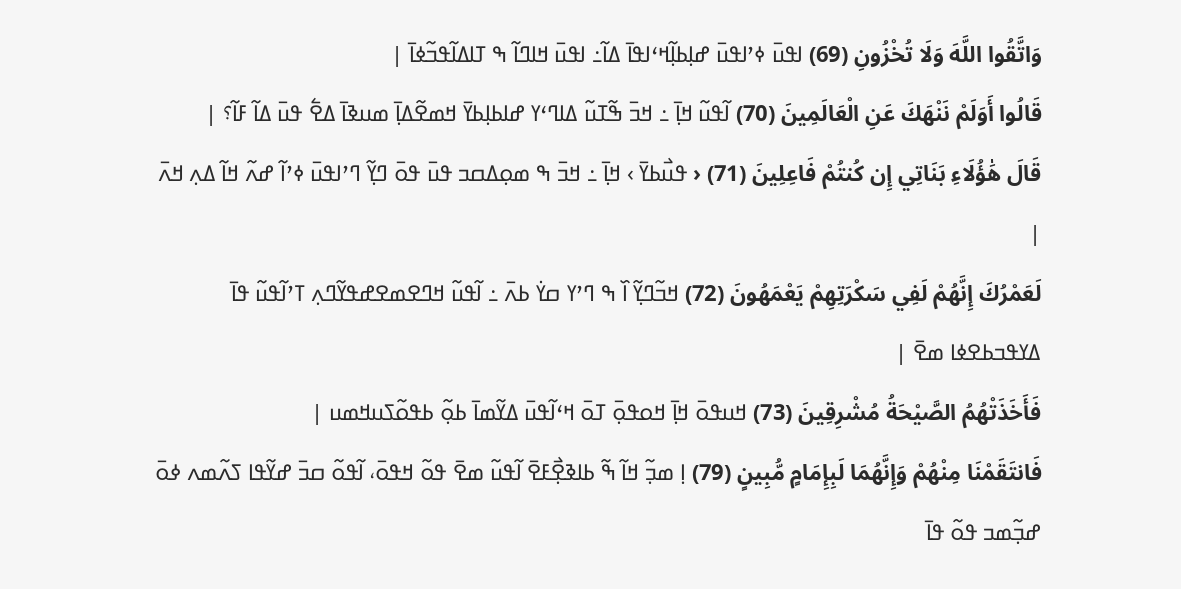وَاتَّقُوا اللَّهَ وَلَا تُخْزُونِ (69) ߊߟߎ߫ ߦߴߊߟߎ߫ ߝߊ߲ߕߊ߲߬ߞߵߊߟߊ߫ ߡߊ߬߸ ߊߟߎ߫ ߞߊߣߊ߬ ߒ ߠߊߡߊ߬ߟߏ߬ߦߊ߫ |
قَالُوا أَوَلَمْ نَنْهَكَ عَنِ الْعَالَمِينَ (70) ߊ߬ߟߎ߬ ߞߊ߲߫ ߸ ߞߏ߫ ߒ߬ߠߎ߬ ߡߊߣߵߌ ߝߊߕߊ߲ߕߌ߫ ߞߘߐ߬ߡߊ߲߫ ߘߎߢߊ߫ ߡߐ߱ ߟߎ߫ ߡߊ߬ ߓߊ߬؟ |
قَالَ هَٰؤُلَاءِ بَنَاتِي إِن كُنتُمْ فَاعِلِينَ (71) ‹ ߟߎ߯ߕߌ߫ › ߞߊ߲߫ ߸ ߞߏ߫ ߒ ߘߋ߲ߡߛߏ ߟߎ߫ ߟߋ߫ ߣߌ߲߬ ߣߴߊߟߎ߫ ߦߴߊ߬ ߝߍ߬ ߞߊ߬ ߡߍ߲ ߞߍ߫ |
لَعَمْرُكَ إِنَّهُمْ لَفِي سَكْرَتِهِمْ يَعْمَهُونَ (72) ߞߏ߬ߣߌ߲߬ ߊ߰ ߒ ߣߴߌ ߛߌ߭ ߕߍ߫ ߸ ߊ߬ߟߎ߬ ߞߣߐߘߐߝߟߌ߬ߣߍ߲ ߠߴߊ߬ߟߎ߬ ߟߊ߫ ߡߌߟߏߕߐߦߊ ߘߐ߫ |
فَأَخَذَتْهُمُ الصَّيْحَةُ مُشْرِقِينَ (73) ߞߎߟߋ߫ ߞߊ߲߫ ߞߋߟߋ߲߫ ߠߋ߫ ߞߵߊ߬ߟߎ߫ ߡߌ߬ߘߊ߫ ߕߋ߲߬ ߕߟߋ߬ߖߎߞߘߎ |
فَانتَقَمْنَا مِنْهُمْ وَإِنَّهُمَا لَبِإِمَامٍ مُّبِينٍ (79) ߊ߲ ߘߏ߲߬ ߞߊ߬ ߒ߬ ߕߊߢߐ߲߯ߓߐ߫ ߊ߬ߟߎ߬ ߘߐ߫ ߟߋ߬ ߞߟߋ߫، ߊ߬ߟߋ߬ ߛߏ߫ ߝߌ߬ߟߊ ߖߍ߬ߘߍ ߦߋ߫ ߝߏ߲߬ߘߏ ߟߋ߬ ߟߊ߫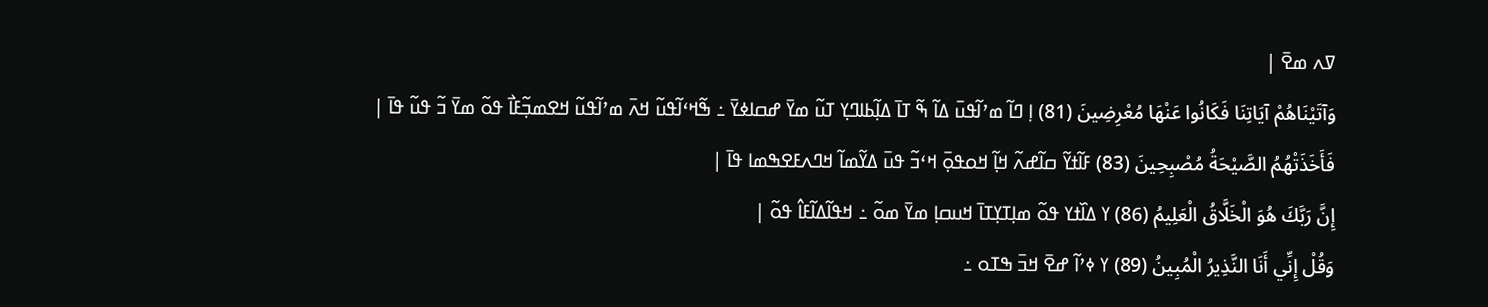ߜߍ ߘߐ߫ |
وَآتَيْنَاهُمْ آيَاتِنَا فَكَانُوا عَنْهَا مُعْرِضِينَ (81) ߊ߲ ߣߊ߬ ߘߴߊ߬ߟߎ߫ ߡߊ߬ ߒ߬ ߠߊ߫ ߡߊ߲߬ߕߊߣߌ߲ ߠߎ߬ ߘߌ߫ ߝߛߊߦߌ߫ ߸ ߒ߬ߞߵߊ߬ߟߎ߬ ߞߍ߫ ߘߴߊ߬ߟߎ߬ ߞߐߘߏ߲߬ߓߊ߯ ߟߋ߬ ߘߌ߫ ߏ߬ ߟߎ߬ ߟߊ߫ |
فَأَخَذَتْهُمُ الصَّيْحَةُ مُصْبِحِينَ (83) ߓߊ߬ߙߌ߬ ߛߊ߬ߝߍ߬ ߞߊ߲߬ ߞߋߟߋ߲߫ ߞߵߏ߬ ߟߎ߫ ߡߌ߬ߘߊ߬ ߞߣߍߓߐߒߘߊ ߟߊ߫ |
إِنَّ رَبَّكَ هُوَ الْخَلَّاقُ الْعَلِيمُ (86) ߌ ߡߊ߰ߙߌ ߟߋ߬ ߘߊ߲ߠߌ߲ߠߊ߫ ߞߎߛߊ߲ ߘߌ߫ ߘߋ߬ ߸ ߞߟߊ߬ߡߊ߬ߓߊ߮ ߟߋ߬ |
وَقُلْ إِنِّي أَنَا النَّذِيرُ الْمُبِينُ (89) ߌ ߦߴߊ߬ ߝߐ߫ ߞߏ߫ ߒߠߋ ߸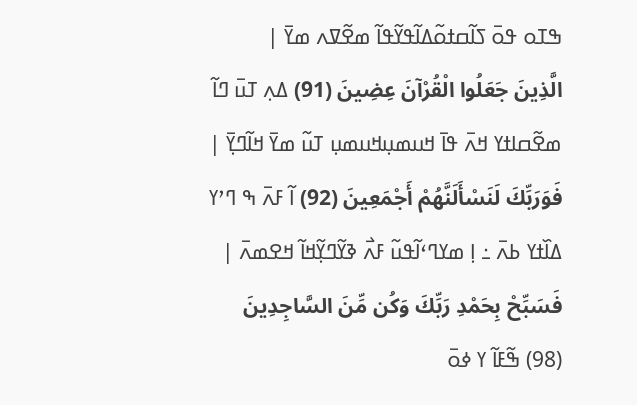ߒߠߋ ߟߋ߫ ߖߊ߬ߛߙߋ߬ߡߊ߬ߟߌ߬ߟߊ߬ ߘߐ߬ߜߍ ߘߌ߫ |
الَّذِينَ جَعَلُوا الْقُرْآنَ عِضِينَ (91) ߡߍ߲ ߠߎ߫ ߣߊ߬ ߘߐ߬ߛߊߙߌ ߞߍ߫ ߟߊ߫ ߞߎߘߎ߲ߞߎߘߎ߲ ߠߎ߬ ߘߌ߫ ߞߊ߬ߣߌ߲߫ |
فَوَرَبِّكَ لَنَسْأَلَنَّهُمْ أَجْمَعِينَ (92) ߊ߬ ߓߍ߫ ߒ ߣߴߌ ߡߊ߰ߙߌ ߕߍ߫ ߸ ߊ߲ ߘߌߣߵߊ߬ߟߎ߬ ߓߍ߯ ߢߌ߬ߣߌ߲߬ߞߊ߬ ߞߐߘߍ߫ |
فَسَبِّحْ بِحَمْدِ رَبِّكَ وَكُن مِّنَ السَّاجِدِينَ (98) ߒ߬ߓߊ߬ ߌ ߦߋ߫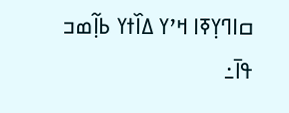ߛߊߣߌ߲ߧߊ ߞߴߌ ߡߊ߰ߙߌ ߕߊ߲߬ߘߏ ߟߊ߫߸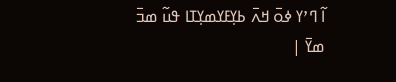ߊ߬ ߣߴߌ ߦߋ߫ ߞߍ߫ ߕߌ߲ߓߌߘߌ߲ߠߊ ߟߎ߬ ߘߏ߫ ߘߌ߫ |